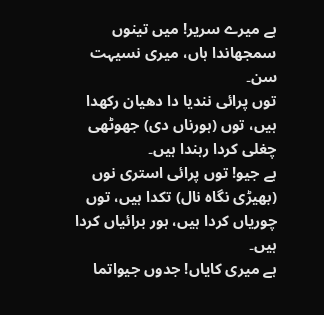ہے میرے سریر! میں تینوں سمجھاندا ہاں، میری نسیہت سن۔
توں پرائی نندیا دا دھیان رکھدا ہیں، توں (ہورناں دی) جھوٹھی چغلی کردا رہندا ہیں۔
ہے جیو! توں پرائی استری نوں (بھیڑی نگاہ نال) تکدا ہیں، توں چوریاں کردا ہیں، ہور برائیاں کردا ہیں۔
ہے میری کایاں! جدوں جیواتما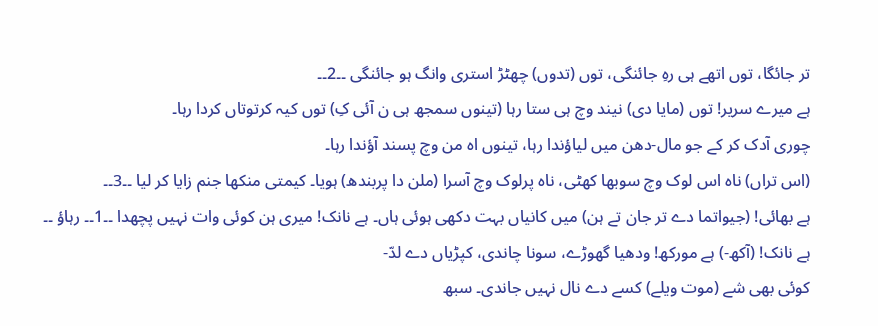تر جائگا، توں اتھے ہی رہِ جائنگی، توں (تدوں) چھٹڑ استری وانگ ہو جائنگی ۔۔2۔۔
ہے میرے سریر! توں (مایا دی) نیند وچ ہی ستا رہا (تینوں سمجھ ہی ن آئی کِ) توں کیہ کرتوتاں کردا رہا۔
چوری آدک کر کے جو مال-دھن میں لیاؤندا رہا، تینوں اہ من وچ پسند آؤندا رہا۔
(اس تراں) ناہ اس لوک وچ سوبھا کھٹی، ناہ پرلوک وچ آسرا (ملن دا پربندھ) ہویا۔ کیمتی منکھا جنم زایا کر لیا ۔۔3۔۔
ہے بھائی! (جیواتما دے تر جان تے ہن) میں کانیاں بہت دکھی ہوئی ہاں۔ ہے نانک! میری ہن کوئی وات نہیں پچھدا ۔۔1۔۔ رہاؤ ۔۔
ہے نانک! (آکھ-) ہے مورکھ! ودھیا گھوڑے، سونا چاندی، کپڑیاں دے لدّ-
کوئی بھی شے (موت ویلے) کسے دے نال نہیں جاندی۔ سبھ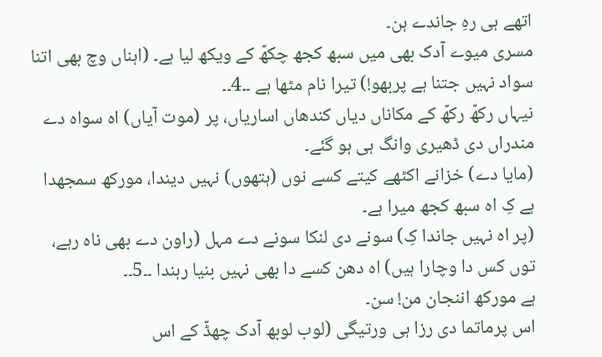اتھے ہی رہِ جاندے ہن۔
مسری میوے آدک بھی میں سبھ کجھ چکھّ کے ویکھ لیا ہے۔ (اہناں وچ بھی اتنا سواد نہیں جتنا ہے پربھو!) تیرا نام مٹھا ہے ۔۔4۔۔
نیہاں رکھّ رکھّ کے مکاناں دیاں کندھاں اساریاں، پر (موت آیاں) اہ سواہ دے مندراں دی ڈھیری وانگ ہی ہو گئے۔
(مایا دے) خزانے اکٹھے کیتے کسے نوں (ہتھوں) نہیں دیندا، مورکھ سمجھدا ہے کِ اہ سبھ کجھ میرا ہے۔
(پر اہ نہیں جاندا کِ) سونے دی لنکا سونے دے مہل (راون دے بھی ناہ رہے، توں کس دا وچارا ہیں) اہ دھن کسے دا بھی نہیں بنیا رہندا ۔۔5۔۔
ہے مورکھ اننجان من! سن۔
اس پرماتما دی رزا ہی ورتیگی (لوب لوبھ آدک چھڈّ کے اس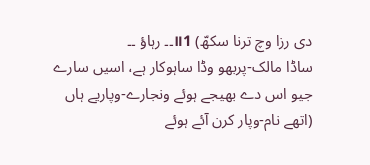دی رزا وچ ترنا سکھّ) ॥1۔۔ رہاؤ ۔۔
ساڈا مالک-پربھو وڈا ساہوکار ہے، اسیں سارے جیو اس دے بھیجے ہوئے ونجارے-وپاریے ہاں (اتھے نام-وپار کرن آئے ہوئے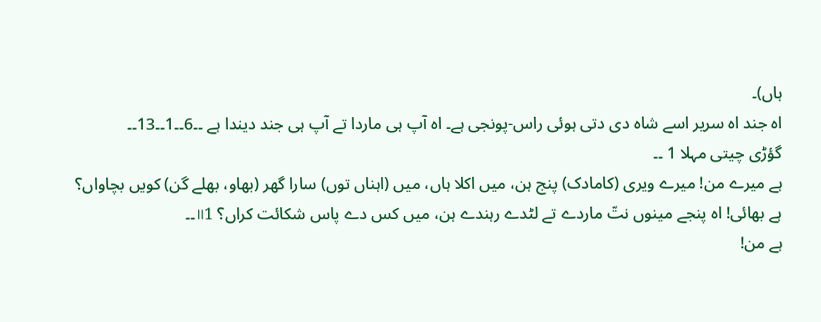ہاں)۔
اہ جند اہ سریر اسے شاہ دی دتی ہوئی راس-پونجی ہے۔ اہ آپ ہی ماردا تے آپ ہی جند دیندا ہے ۔۔6۔۔1۔۔13۔۔
گؤڑی چیتی مہلا 1 ۔۔
ہے میرے من! میرے ویری (کامادک) پنج ہن، میں اکلا ہاں، میں (اہناں توں) سارا گھر (بھاو، بھلے گن) کویں بچاواں؟
ہے بھائی! اہ پنجے مینوں نتّ ماردے تے لٹدے رہندے ہن، میں کس دے پاس شکائت کراں؟ ॥1۔۔
ہے من!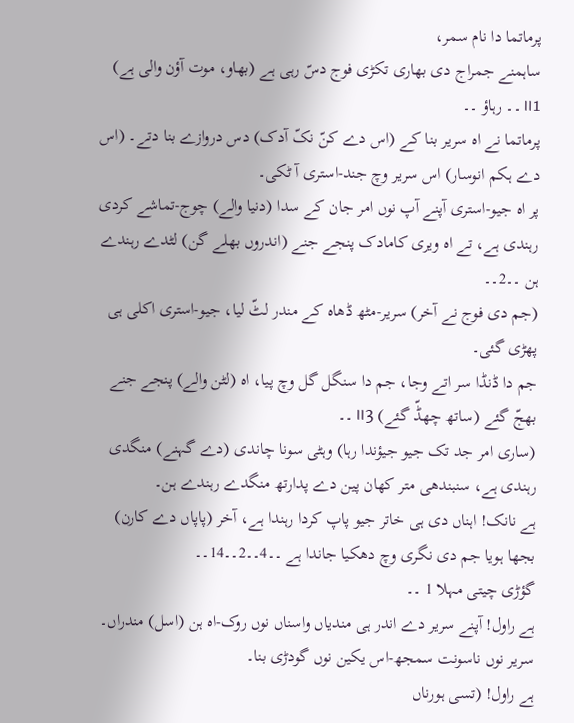پرماتما دا نام سمر،
ساہمنے جمراج دی بھاری تکڑی فوج دسّ رہی ہے (بھاو، موت آؤن والی ہے) ॥1۔۔ رہاؤ ۔۔
پرماتما نے اہ سریر بنا کے (اس دے کنّ نکّ آدک) دس دروازے بنا دتے۔ (اس دے ہکم انوسار) اس سریر وچ جند-استری آ ٹکی۔
پر اہ جیو-استری آپنے آپ نوں امر جان کے سدا (دنیا والے) چوج-تماشے کردی رہندی ہے، تے اہ ویری کامادک پنجے جنے (اندروں بھلے گن) لٹدے رہندے ہن ۔۔2۔۔
(جم دی فوج نے آخر) سریر-مٹھ ڈھاہ کے مندر لٹّ لیا، جیو-استری اکلی ہی پھڑی گئی۔
جم دا ڈنڈا سر اتے وجا، جم دا سنگل گل وچ پیا، اہ (لٹن والے) پنجے جنے بھجّ گئے (ساتھ چھڈّ گئے) ॥3۔۔
(ساری امر جد تک جیو جیؤندا رہا) وہٹی سونا چاندی (دے گہنے) منگدی رہندی ہے، سنبندھی متر کھان پین دے پدارتھ منگدے رہندے ہن۔
ہے نانک! اہناں دی ہی خاتر جیو پاپ کردا رہندا ہے، آخر (پاپاں دے کارن) بجھا ہویا جم دی نگری وچ دھکیا جاندا ہے ۔۔4۔۔2۔۔14۔۔
گؤڑی چیتی مہلا 1 ۔۔
ہے راول! آپنے سریر دے اندر ہی مندیاں واسناں نوں روک-اہ ہن (اسل) مندراں۔ سریر نوں ناسونت سمجھ-اس یکین نوں گودڑی بنا۔
ہے راول! (تسی ہورناں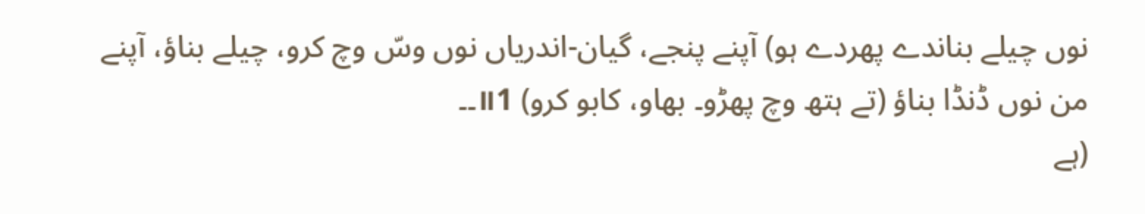نوں چیلے بناندے پھردے ہو) آپنے پنجے، گیان-اندریاں نوں وسّ وچ کرو، چیلے بناؤ، آپنے من نوں ڈنڈا بناؤ (تے ہتھ وچ پھڑو۔ بھاو، کابو کرو) ॥1۔۔
(ہے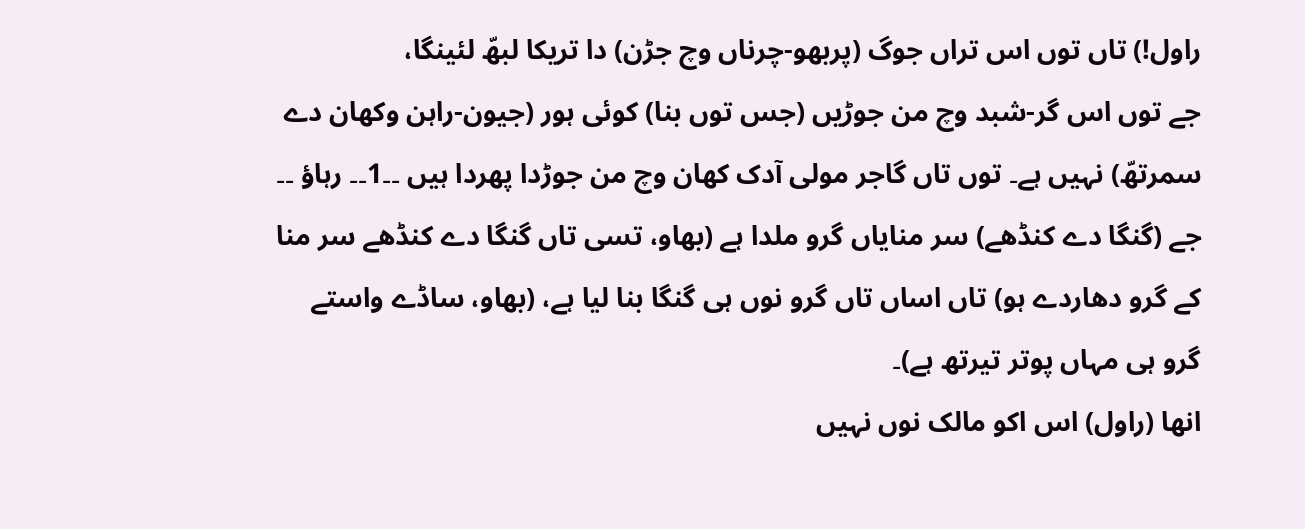راول!) تاں توں اس تراں جوگ (پربھو-چرناں وچ جڑن) دا تریکا لبھّ لئینگا،
جے توں اس گر-شبد وچ من جوڑیں (جس توں بنا) کوئی ہور (جیون-راہن وکھان دے سمرتھّ) نہیں ہے۔ توں تاں گاجر مولی آدک کھان وچ من جوڑدا پھردا ہیں ۔۔1۔۔ رہاؤ ۔۔
جے (گنگا دے کنڈھے) سر منایاں گرو ملدا ہے (بھاو، تسی تاں گنگا دے کنڈھے سر منا کے گرو دھاردے ہو) تاں اساں تاں گرو نوں ہی گنگا بنا لیا ہے، (بھاو، ساڈے واستے گرو ہی مہاں پوتر تیرتھ ہے)۔
انھا (راول) اس اکو مالک نوں نہیں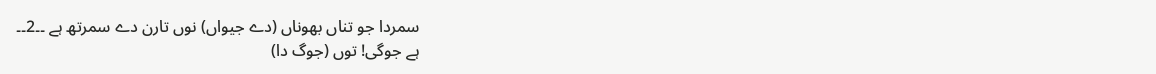سمردا جو تناں بھوناں (دے جیواں) نوں تارن دے سمرتھ ہے ۔۔2۔۔
ہے جوگی! توں (جوگ دا)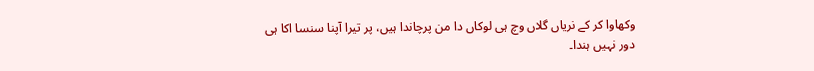وکھاوا کر کے نریاں گلاں وچ ہی لوکاں دا من پرچاندا ہیں، پر تیرا آپنا سنسا اکا ہی دور نہیں ہندا۔